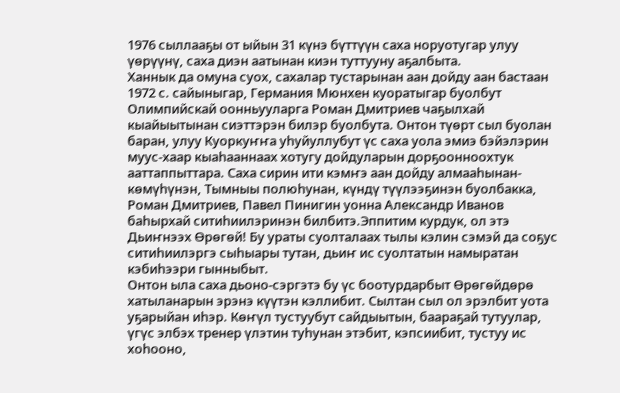1976 сыллааҕы от ыйын 31 күнэ бүттүүн саха норуотугар улуу үөрүүнү, саха диэн аатынан киэн туттууну аҕалбыта.
Ханнык да омуна суох, сахалар тустарынан аан дойду аан бастаан 1972 с. сайыныгар, Германия Мюнхен куоратыгар буолбут Олимпийскай оонньууларга Роман Дмитриев чаҕылхай кыайыытынан сиэттэрэн билэр буолбута. Онтон түөрт сыл буолан баран, улуу Куоркуҥҥа уһуйуллубут үс саха уола эмиэ бэйэлэрин муус-хаар кыаһааннаах хотугу дойдуларын дорҕоонноохтук ааттаппыттара. Саха сирин ити кэмҥэ аан дойду алмааһынан-көмүһүнэн, Тымныы полюһунан, күндү түүлээҕинэн буолбакка, Роман Дмитриев, Павел Пинигин уонна Александр Иванов баһырхай ситиһиилэринэн билбитэ.Эппитим курдук, ол этэ Дьиҥнээх Өрөгөй! Бу ураты суолталаах тылы кэлин сэмэй да соҕус ситиһиилэргэ сыһыары тутан, дьиҥ ис суолтатын намыратан кэбиһээри гынныбыт.
Онтон ыла саха дьоно-сэргэтэ бу үс боотурдарбыт Өрөгөйдөрө хатыланарын эрэнэ күүтэн кэллибит. Сылтан сыл ол эрэлбит уота уҕарыйан иһэр. Көҥүл тустуубут сайдыытын, баараҕай тутуулар, үгүс элбэх тренер үлэтин туһунан этэбит, кэпсиибит, тустуу ис хоһооно,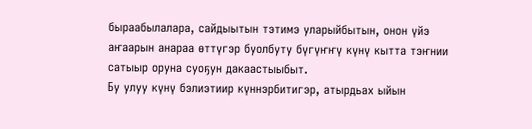быраабылалара, сайдыытын тэтимэ уларыйбытын, онон үйэ аҥаарын анараа өттүгэр буолбуту бүгүҥҥү күнү кытта тэҥнии сатыыр оруна суоҕун дакаастыыбыт.
Бу улуу күнү бэлиэтиир күннэрбитигэр, атырдьах ыйын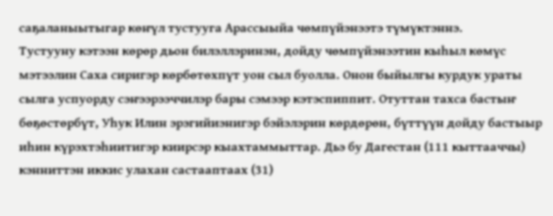саҕаланыытыгар көҥүл тустууга Арассыыйа чөмпүйэнээтэ түмүктэннэ.
Тустууну кэтээн көрөр дьон билэллэринэн, дойду чөмпүйэнээтин кыһыл көмүc мэтээлин Саха сиригэр көрбөтөхпүт уон сыл буолла. Онон быйылгы курдук ураты сылга успуорду сэҥээрээччилэр бары сэмээр кэтэспиппит. Отуттан тахса бастыҥ бөҕөстөрбүт, Уһук Илин эрэгийиэнигэр бэйэлэрин көрдөрөн, бүттүүн дойду бастыыр иһин күрэхтэһиитигэр киирсэр кыахтаммыттар. Дьэ бу Дагестан (111 кыттааччы) кэнниттэн иккис улахан састааптаах (31)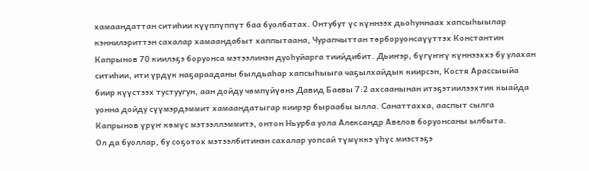хамаандаттан ситиһии күүппүппүт баа буолбатах. Онтубут үс күннээх дьоһуннаах хапсыһыылар кэннилэриттэн сахалар хамаандабыт хаппытаана, Чурапчыттан төрборуонсаүүттэх Константин Капрынов 70 киилэҕэ боруонса мэтээлинэн дуоһуйарга тиийдибит. Дьиҥэр, бүгүҥҥү күннээххэ бу улахан ситиһии, ити үрдүк наҕарааданы былдьаһар хапсыһыыга чаҕылхайдык киирсэн, Костя Арассыыйа биир күүстээх тустуугун, аан дойду чөмпүйүөнэ Давид Баевы 7:2 ахсаанынан итэҕэтиилээхтик кыайда уонна дойду сүүмэрдэммит хамаандатыгар киирэр быраабы ылла. Санаттахха, ааспыт сылга Капрынов үрүҥ көмүс мэтээллэммитэ, онтон Ньурба уола Александр Авелов боруонсаны ылбыта.
Ол да буоллар, бу соҕотох мэтээлбитинэн сахалар уопсай түмүккэ үһүс миэстэҕэ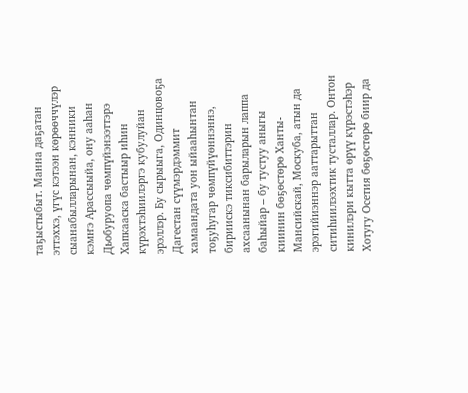таҕыстыбыт. Манна даҕатан эттэххэ, үгүс кэтээн көрөөччүлэр сыанабылларынан, кэнники кэмҥэ Арассыыйа, ону ааһан Дьобуруопа чөмпүйэнээттэрэ Хапкааска бастыыр иһин күрэхтэһиилэргэ кубулуйан эрэллэр. Бу сырыыга, Одинцовоҕа Дагестан сүүмэрдэммит хамаандата уон ыйааһынтан тоҕуһугар чөмпүйүөннэннэ, бириискэ тиксибиттэрин ахсаанынан барыларын лаппа баһыйар – бу тустуу аныгы киинин бөҕөстөрө Ханты-Мансийскай, Москуба, атын да эрэгийиэннэр ааттарыттан ситиһиилээхтик тусталлар. Онтон кинилэри кытта өрүү күрэстэһэр Хотугу Осетия бөҕөстөрө биир да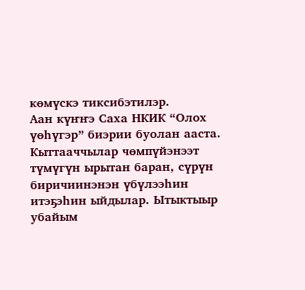көмүскэ тиксибэтилэр.
Аан күҥҥэ Саха НКИК “Олох үөһүгэр” биэрии буолан ааста. Кыттааччылар чөмпүйэнээт түмүгүн ырытан баран, сүрүн биричиинэнэн үбүлээһин итэҕэһин ыйдылар. Ытыктыыр убайым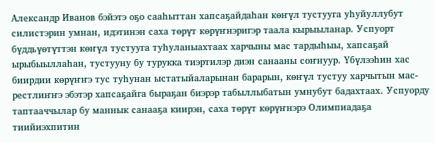Александр Иванов бэйэтэ оҕо сааһыттан хапсаҕайдаһан көҥүл тустууга уһуйуллубут силистэрин умнан, идэтинэн саха төрүт көрүҥнэригэр таала кырыыланар. Успуорт бүддьүөтүттэн көҥүл тустууга туһуланыахтаах харчыны мас тардыһыы, хапсаҕай ырыбыыллаһан, тустууну бу турукка тиэртилэр диэн санааны соҥнуур. Үбүлээһин хас биирдии көрүҥҥэ тус туһунан ыстатыйаларынан барарын, көҥүл тустуу харчытын мас-рестлиҥҥэ эбэтэр хапсаҕайга быраҕан биэрэр табыллыбатын умнубут бадахтаах. Успуорду таптааччылар бу маннык санааҕа киирэн, саха төрүт көрүҥнэрэ Олимпиадаҕа тиийиэхпитин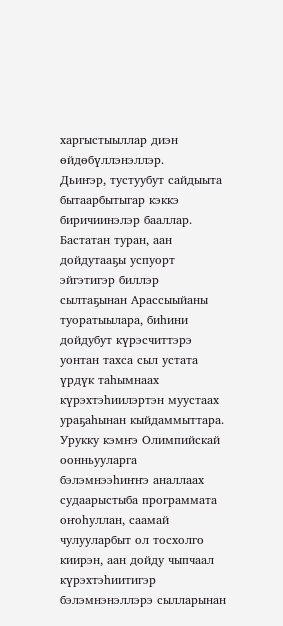харгыстыыллар диэн өйдөбүллэнэллэр.
Дьиҥэр, тустуубут сайдыыта бытаарбытыгар кэккэ биричиинэлэр бааллар. Бастатан туран, аан дойдутааҕы успуорт эйгэтигэр биллэр сылтаҕынан Арассыыйаны туоратыылара, биһини дойдубут күрэсчиттэрэ уонтан тахса сыл устата үрдүк таһымнаах күрэхтэһиилэртэн муустаах ураҕаһынан кыйдаммыттара.
Урукку кэмҥэ Олимпийскай оонньууларга бэлэмнээһиҥҥэ аналлаах судаарыстыба программата оҥоһуллан, саамай чулууларбыт ол тосхолго киирэн, аан дойду чыпчаал күрэхтэһиитигэр бэлэмнэнэллэрэ сылларынан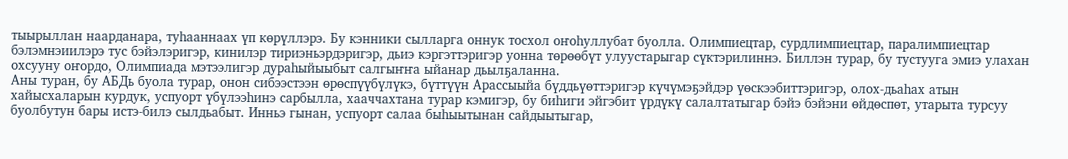тыырыллан наарданара, туһааннаах үп көрүллэрэ. Бу кэнники сылларга оннук тосхол оҥоһуллубат буолла. Олимпиецтар, сурдлимпиецтар, паралимпиецтар бэлэмнэиилэрэ тус бэйэлэригэр, кинилэр тириэньэрдэригэр, дьиэ кэргэттэригэр уонна төрөөбүт улуустарыгар сүктэрилиннэ. Биллэн турар, бу тустууга эмиэ улахан охсууну оҥордо, Олимпиада мэтээлигэр дураһыйыыбыт салгыҥҥа ыйанар дьылҕаланна.
Аны туран, бу АБДь буола турар, онон сибээстээн өрөспүүбүлүкэ, бүттүүн Арассыыйа бүддьүөттэригэр күчүмэҕэйдэр үөскээбиттэригэр, олох-дьаһах атын хайысхаларын курдук, успуорт үбүлээһинэ сарбылла, хааччахтана турар кэмигэр, бу биһиги эйгэбит үрдүкү салалтатыгар бэйэ бэйэни өйдөспөт, утарыта турсуу буолбутун бары истэ-билэ сылдьабыт. Инньэ гынан, успуорт салаа быһыытынан сайдыытыгар,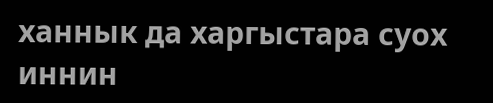ханнык да харгыстара суох иннин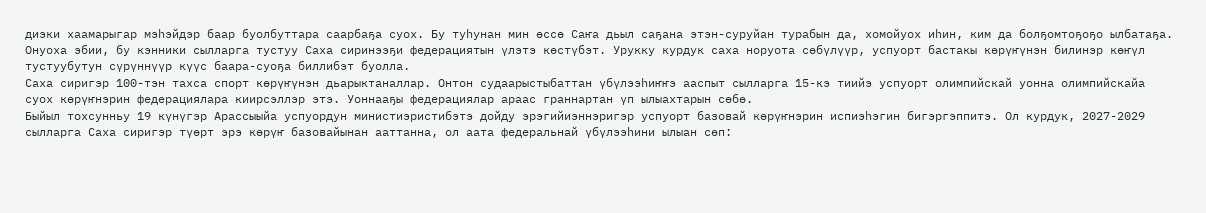диэки хаамарыгар мэһэйдэр баар буолбуттара саарбаҕа суох. Бу туһунан мин өссө Саҥа дьыл саҕана этэн-суруйан турабын да, хомойуох иһин, ким да болҕомтоҕоҕо ылбатаҕа.
Онуоха эбии, бу кэнники сылларга тустуу Саха сиринээҕи федерациятын үлэтэ көстүбэт. Урукку курдук саха норуота сөбүлүүр, успуорт бастакы көрүҥүнэн билинэр көҥүл тустуубутун сүрүннүүр күүс баара-суоҕа биллибэт буолла.
Саха сиригэр 100-тэн тахса спорт көрүҥүнэн дьарыктаналлар. Онтон судаарыстыбаттан үбүлээһиҥҥэ ааспыт сылларга 15-кэ тиийэ успуорт олимпийскай уонна олимпийскайа суох көрүҥнэрин федерациялара киирсэллэр этэ. Уоннааҕы федерациялар араас граннартан үп ылыахтарын сөбө.
Быйыл тохсунньу 19 күнүгэр Арассыыйа успуордун министиэристибэтэ дойду эрэгийиэннэригэр успуорт базовай көрүҥнэрин испиэһэгин бигэргэппитэ. Ол курдук, 2027-2029 сылларга Саха сиригэр түөрт эрэ көрүҥ базовайынан ааттанна, ол аата федеральнай үбүлээһини ылыан сөп: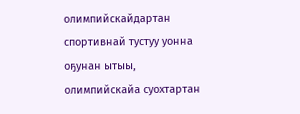олимпийскайдартан спортивнай тустуу уонна оҕунан ытыы, олимпийскайа суохтартан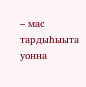– мас тардыһыыта уонна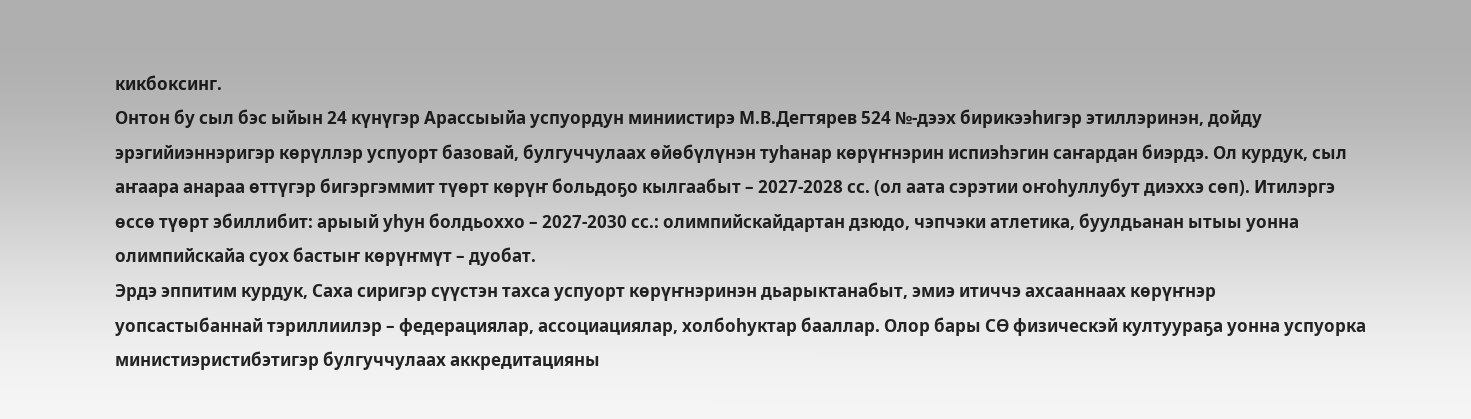кикбоксинг.
Онтон бу сыл бэс ыйын 24 күнүгэр Арассыыйа успуордун миниистирэ М.В.Дегтярев 524 №-дээх бирикээһигэр этиллэринэн, дойду эрэгийиэннэригэр көрүллэр успуорт базовай, булгуччулаах өйөбүлүнэн туһанар көрүҥнэрин испиэһэгин саҥардан биэрдэ. Ол курдук, сыл аҥаара анараа өттүгэр бигэргэммит түөрт көрүҥ больдоҕо кылгаабыт – 2027-2028 сс. (ол аата сэрэтии оҥоһуллубут диэххэ сөп). Итилэргэ өссө түөрт эбиллибит: арыый уһун болдьоххо – 2027-2030 сс.: олимпийскайдартан дзюдо, чэпчэки атлетика, буулдьанан ытыы уонна олимпийскайа суох бастыҥ көрүҥмүт – дуобат.
Эрдэ эппитим курдук, Саха сиригэр сүүстэн тахса успуорт көрүҥнэринэн дьарыктанабыт, эмиэ итиччэ ахсааннаах көрүҥнэр уопсастыбаннай тэриллиилэр – федерациялар, ассоциациялар, холбоһуктар бааллар. Олор бары СӨ физическэй култуураҕа уонна успуорка министиэристибэтигэр булгуччулаах аккредитацияны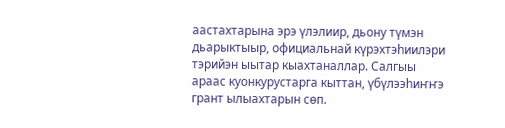аастахтарына эрэ үлэлиир, дьону түмэн дьарыктыыр, официальнай күрэхтэһиилэри тэрийэн ыытар кыахтаналлар. Салгыы араас куонкурустарга кыттан, үбүлээһиҥҥэ грант ылыахтарын сөп.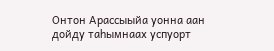Онтон Арассыыйа уонна аан дойду таһымнаах успуорт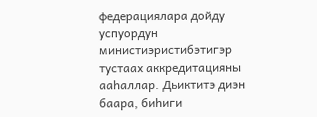федерациялара дойду успуордун министиэристибэтигэр тустаах аккредитацияны ааһаллар. Дьиктитэ диэн баара, биһиги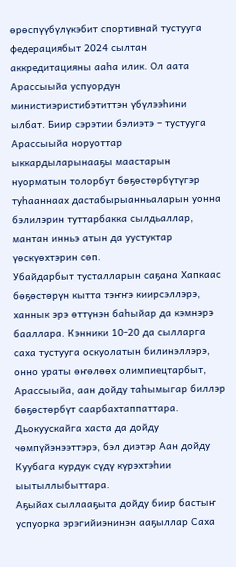өрөспүүбүлүкэбит спортивнай тустууга федерациябыт 2024 сылтан аккредитацияны ааһа илик. Ол аата Арассыыйа успуордун министиэристибэтиттэн үбүлээһини ылбат. Биир сэрэтии бэлиэтэ – тустууга Арассыыйа норуоттар ыккардыларынааҕы маастарын нуорматын толорбут бөҕөстөрбүтүгэр туһааннаах дастабырыанньаларын уонна бэлилэрин туттарбакка сылдьаллар, мантан инньэ атын да уустуктар үөскүөхтэрин сөп.
Убайдарбыт тусталларын саҕана Хапкаас бөҕөстөрүн кытта тэҥҥэ киирсэллэрэ, ханнык эрэ өттүнэн баһыйар да кэмнэрэ бааллара. Кэнники 10-20 да сылларга саха тустууга оскуолатын билинэллэрэ, онно ураты өҥөлөөх олимпиецтарбыт, Арассыыйа, аан дойду таһымыгар биллэр бөҕөстөрбүт саарбахтаппаттара. Дьокуускайга хаста да дойду чөмпүйэнээттэрэ, бэл диэтэр Аан дойду Куубага курдук сүдү күрэхтэһии ыытыллыбыттара.
Аҕыйах сыллааҕыта дойду биир бастыҥ успуорка эрэгийиэнинэн ааҕыллар Саха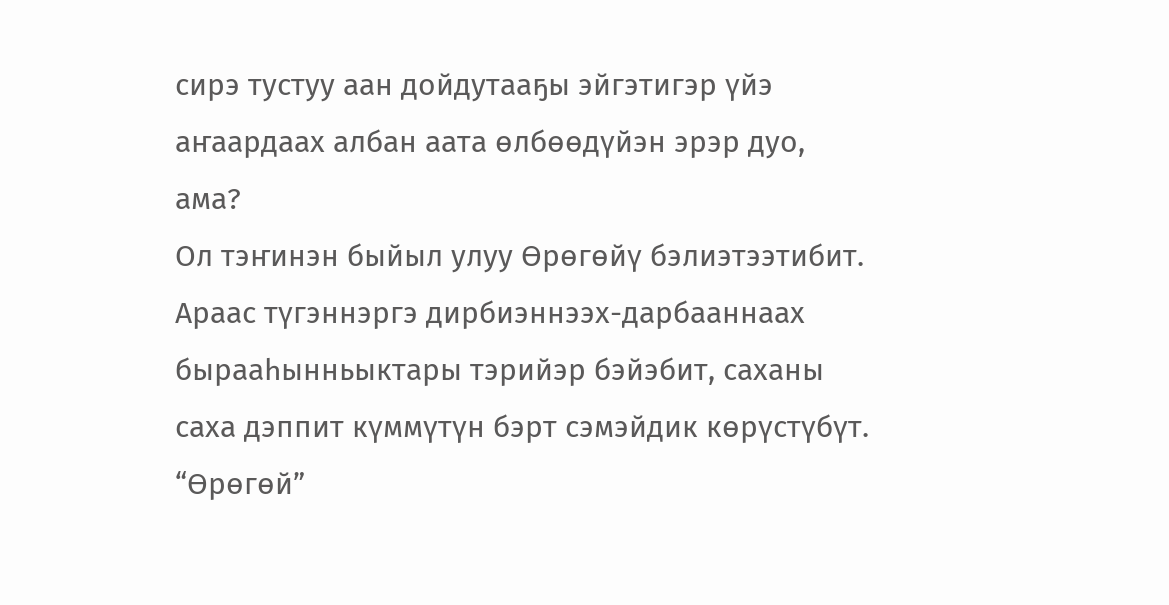сирэ тустуу аан дойдутааҕы эйгэтигэр үйэ аҥаардаах албан аата өлбөөдүйэн эрэр дуо, ама?
Ол тэҥинэн быйыл улуу Өрөгөйү бэлиэтээтибит. Араас түгэннэргэ дирбиэннээх-дарбааннаах бырааһынньыктары тэрийэр бэйэбит, саханы саха дэппит күммүтүн бэрт сэмэйдик көрүстүбүт. “Өрөгөй”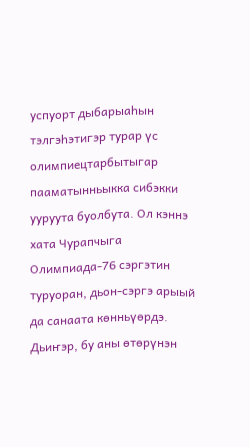успуорт дыбарыаһын тэлгэһэтигэр турар үс олимпиецтарбытыгар пааматынньыкка сибэкки ууруута буолбута. Ол кэннэ хата Чурапчыга Олимпиада-76 сэргэтин туруоран, дьон-сэргэ арыый да санаата көнньүөрдэ. Дьиҥэр, бу аны өтөрүнэн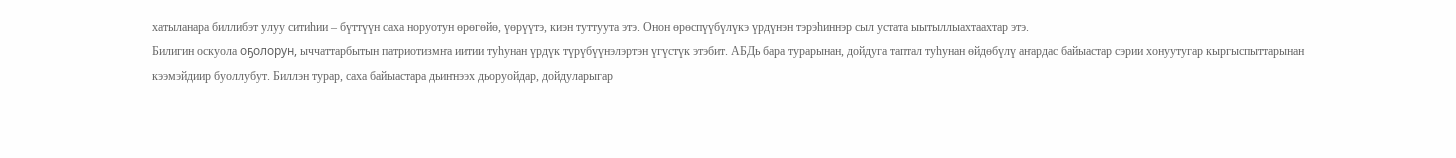хатыланара биллибэт улуу ситиһии – бүттүүн саха норуотун өрөгөйө, үөрүүтэ, киэн туттуута этэ. Онон өрөспүүбүлүкэ үрдүнэн тэрэһиннэр сыл устата ыытыллыахтаахтар этэ.
Билигин оскуола оҕолорун, ыччаттарбытын патриотизмҥа иитии туһунан үрдүк түрүбүүнэлэртэн үгүстүк этэбит. АБДь бара турарынан, дойдуга таптал туһунан өйдөбүлү аҥардас байыастар сэрии хонуутугар кыргыспыттарынан кээмэйдиир буоллубут. Биллэн турар, саха байыастара дьиҥнээх дьоруойдар, дойдуларыгар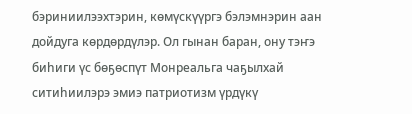бэриниилээхтэрин, көмүскүүргэ бэлэмнэрин аан дойдуга көрдөрдүлэр. Ол гынан баран, ону тэҥэ биһиги үс бөҕөспүт Монреальга чаҕылхай ситиһиилэрэ эмиэ патриотизм үрдүкү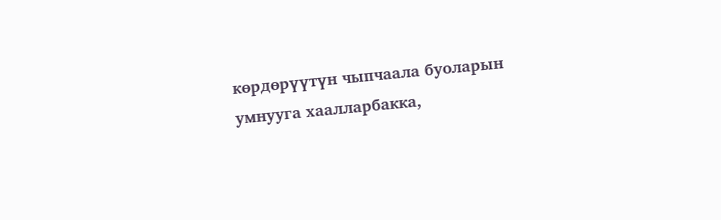көрдөрүүтүн чыпчаала буоларын умнууга хаалларбакка,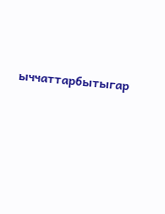ыччаттарбытыгар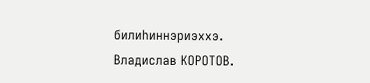билиһиннэриэххэ.
Владислав КОРОТОВ.